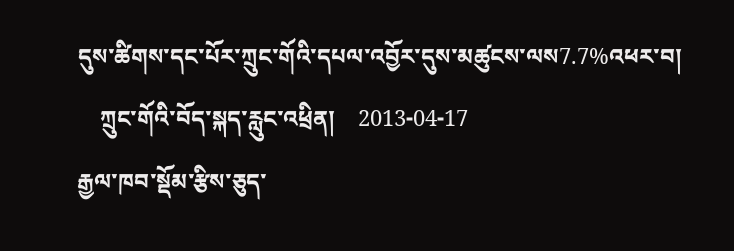དུས་ཚིགས་དང་པོར་ཀྲུང་གོའི་དཔལ་འབྱོར་དུས་མཚུངས་ལས7.7%འཕར་བ།
    ཀྲུང་གོའི་བོད་སྐད་རླུང་འཕྲིན།    2013-04-17
རྒྱལ་ཁབ་སྡོམ་རྩིས་ཅུད་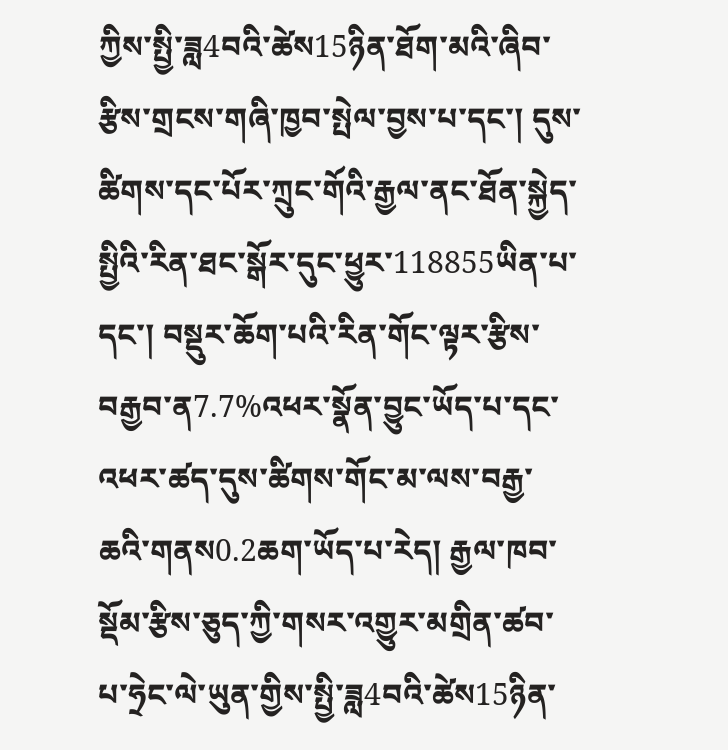ཀྱིས་སྤྱི་ཟླ4བའི་ཚེས15ཉིན་ཐོག་མའི་ཞིབ་རྩིས་གྲངས་གཞི་ཁྱབ་སྤེལ་བྱས་པ་དང་། དུས་ཚིགས་དང་པོར་ཀྲུང་གོའི་རྒྱལ་ནང་ཐོན་སྐྱེད་སྤྱིའི་རིན་ཐང་སྒོར་དུང་ཕྱུར་118855ཡིན་པ་དང་། བསྡུར་ཆོག་པའི་རིན་གོང་ལྟར་རྩིས་བརྒྱབ་ན7.7%འཕར་སྣོན་བྱུང་ཡོད་པ་དང་འཕར་ཚད་དུས་ཚིགས་གོང་མ་ལས་བརྒྱ་ཆའི་གནས0.2ཆག་ཡོད་པ་རེད། རྒྱལ་ཁབ་སྡོམ་རྩིས་ཅུད་ཀྱི་གསར་འགྱུར་མགྲིན་ཚབ་པ་ཧྲེང་ལེ་ཡུན་གྱིས་སྤྱི་ཟླ4བའི་ཚེས15ཉིན་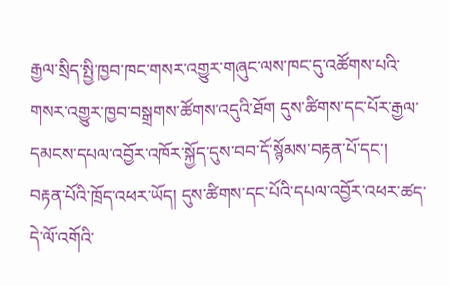རྒྱལ་སྲིད་སྤྱི་ཁྱབ་ཁང་གསར་འགྱུར་གཞུང་ལས་ཁང་དུ་འཚོགས་པའི་གསར་འགྱུར་ཁྱབ་བསྒྲགས་ཚོགས་འདུའི་ཐོག དུས་ཚིགས་དང་པོར་རྒྱལ་དམངས་དཔལ་འབྱོར་འཁོར་སྐྱོད་དུས་བབ་དོ་སྙོམས་བརྟན་པོ་དང་། བརྟན་པོའི་ཁྲོད་འཕར་ཡོད། དུས་ཚིགས་དང་པོའི་དཔལ་འབྱོར་འཕར་ཚད་དེ་ལོ་འགོའི་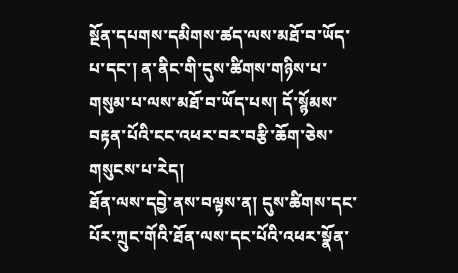སྔོན་དཔགས་དམིགས་ཚད་ལས་མཐོ་བ་ཡོད་པ་དང་། ན་ནིང་གི་དུས་ཚིགས་གཉིས་པ་གསུམ་པ་ལས་མཐོ་བ་ཡོད་པས། དོ་སྙོམས་བརྟན་པོའི་ངང་འཕར་བར་བརྩི་ཆོག་ཅེས་གསུངས་པ་རེད།
ཐོན་ལས་དབྱེ་ནས་བལྟས་ན། དུས་ཚིགས་དང་པོར་ཀྲུང་གོའི་ཐོན་ལས་དང་པོའི་འཕར་སྣོན་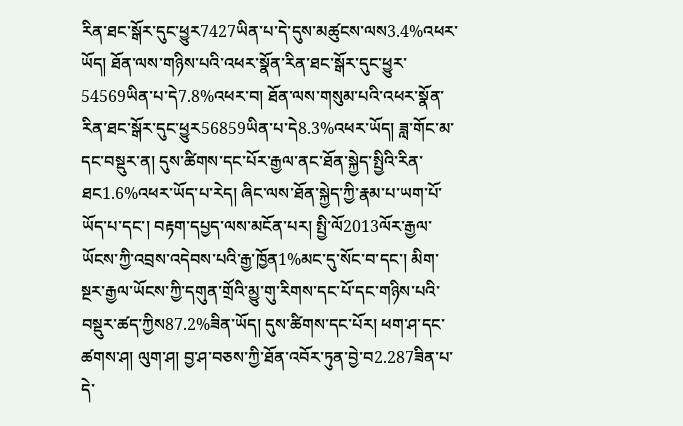རིན་ཐང་སྒོར་དུང་ཕྱུར7427ཡིན་པ་དེ་དུས་མཚུངས་ལས3.4%འཕར་ཡོད། ཐོན་ལས་གཉིས་པའི་འཕར་སྣོན་རིན་ཐང་སྒོར་དུང་ཕྱུར་54569ཡིན་པ་དེ7.8%འཕར་བ། ཐོན་ལས་གསུམ་པའི་འཕར་སྣོན་རིན་ཐང་སྒོར་དུང་ཕྱུར56859ཡིན་པ་དེ8.3%འཕར་ཡོད། ཟླ་གོང་མ་དང་བསྡུར་ན། དུས་ཚིགས་དང་པོར་རྒྱལ་ནང་ཐོན་སྐྱེད་སྤྱིའི་རིན་ཐང1.6%འཕར་ཡོད་པ་རེད། ཞིང་ལས་ཐོན་སྐྱེད་ཀྱི་རྣམ་པ་ཡག་པོ་ཡོད་པ་དང་། བརྟག་དཔྱད་ལས་མངོན་པར། སྤྱི་ལོ2013ལོར་རྒྱལ་ཡོངས་ཀྱི་འབྲས་འདེབས་པའི་རྒྱ་ཁྱོན1%མང་དུ་སོང་བ་དང་། མིག་སྔར་རྒྱལ་ཡོངས་ཀྱི་དགུན་གྲོའི་མྱུ་གུ་རིགས་དང་པོ་དང་གཉིས་པའི་བསྡུར་ཚད་ཀྱིས87.2%ཟིན་ཡོད། དུས་ཚིགས་དང་པོར། ཕག་ཤ་དང་ཚགས་ཤ། ལུག་ཤ། བྱ་ཤ་བཅས་ཀྱི་ཐོན་འབོར་ཏུན་བྱེ་བ2.287ཟིན་པ་དེ་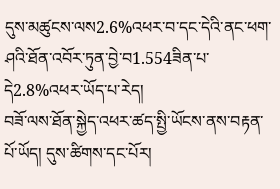དུས་མཚུངས་ལས2.6%འཕར་བ་དང་དེའི་ནང་ཕག་ཤའི་ཐོན་འབོར་ཏུན་བྱེ་བ1.554ཟིན་པ་དེ2.8%འཕར་ཡོད་པ་རེད།
བཟོ་ལས་ཐོན་སྐྱེད་འཕར་ཚད་སྤྱི་ཡོངས་ནས་བརྟན་པོ་ཡོད། དུས་ཚིགས་དང་པོར།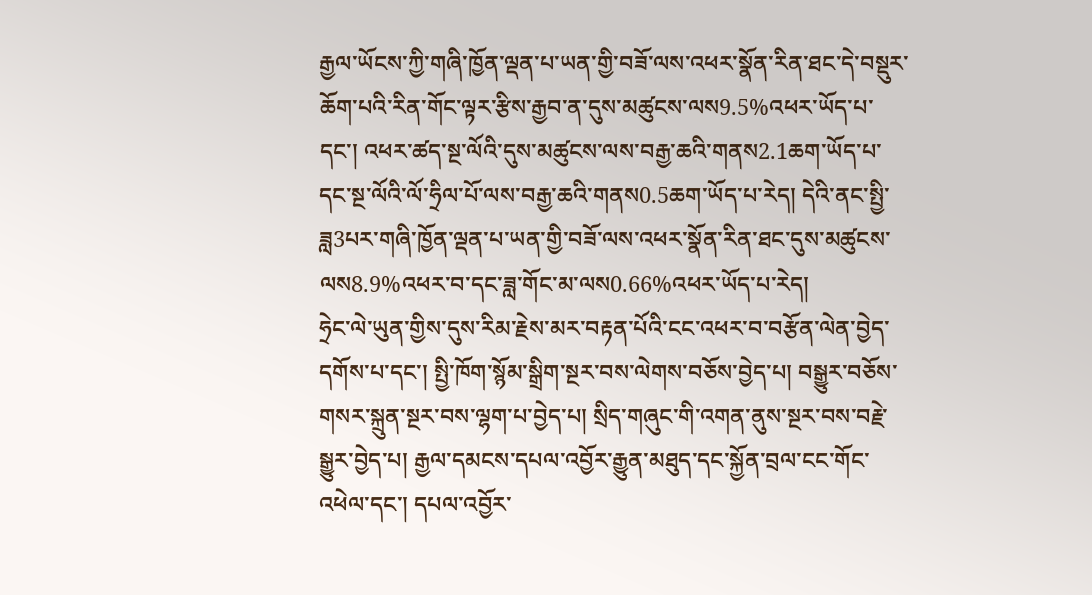རྒྱལ་ཡོངས་ཀྱི་གཞི་ཁྱོན་ལྡན་པ་ཡན་གྱི་བཟོ་ལས་འཕར་སྣོན་རིན་ཐང་དེ་བསྡུར་ཆོག་པའི་རིན་གོང་ལྟར་རྩིས་རྒྱབ་ན་དུས་མཚུངས་ལས9.5%འཕར་ཡོད་པ་དང་། འཕར་ཚད་སྔ་ལོའི་དུས་མཚུངས་ལས་བརྒྱ་ཆའི་གནས2.1ཆག་ཡོད་པ་དང་སྔ་ལོའི་ལོ་ཧྲིལ་པོ་ལས་བརྒྱ་ཆའི་གནས0.5ཆག་ཡོད་པ་རེད། དེའི་ནང་སྤྱི་ཟླ3པར་གཞི་ཁྱོན་ལྡན་པ་ཡན་གྱི་བཟོ་ལས་འཕར་སྣོན་རིན་ཐང་དུས་མཚུངས་ལས8.9%འཕར་བ་དང་ཟླ་གོང་མ་ལས0.66%འཕར་ཡོད་པ་རེད།
ཧྲེང་ལེ་ཡུན་གྱིས་དུས་རིམ་རྗེས་མར་བརྟན་པོའི་ངང་འཕར་བ་བརྩོན་ལེན་བྱེད་དགོས་པ་དང་། སྤྱི་ཁོག་སྙོམ་སྒྲིག་སྔར་བས་ལེགས་བཅོས་བྱེད་པ། བསྒྱུར་བཅོས་གསར་སྐྲུན་སྔར་བས་ལྷག་པ་བྱེད་པ། སྲིད་གཞུང་གི་འགན་ནུས་སྔར་བས་བརྗེ་སྒྱུར་བྱེད་པ། རྒྱལ་དམངས་དཔལ་འབྱོར་རྒྱུན་མཐུད་དང་སྐྱོན་བྲལ་ངང་གོང་འཕེལ་དང་། དཔལ་འབྱོར་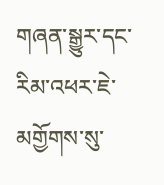གཞན་སྒྱུར་དང་རིམ་འཕར་ཇེ་མགྱོགས་སུ་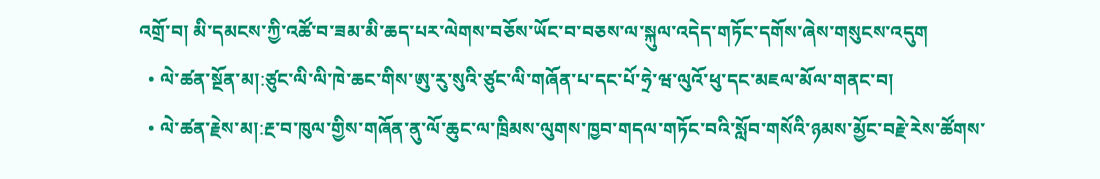འགྲོ་བ། མི་དམངས་ཀྱི་འཚོ་བ་ཟམ་མི་ཆད་པར་ལེགས་བཅོས་ཡོང་བ་བཅས་ལ་སྐུལ་འདེད་གཏོང་དགོས་ཞེས་གསུངས་འདུག
  • ལེ་ཚན་སྔོན་མ།:ཙུང་ལི་ལི་ཁེ་ཆང་གིས་ཨུ་རུ་སུའི་ཙུང་ལི་གཞོན་པ་དང་པོ་ཧྲེ་ཝ་ལུའོ་ཕུ་དང་མཇལ་མོལ་གནང་བ།
  • ལེ་ཚན་རྗེས་མ།:རྔ་བ་ཁུལ་གྱིས་གཞོན་ནུ་ལོ་ཆུང་ལ་ཁྲིམས་ལུགས་ཁྱབ་གདལ་གཏོང་བའི་སློབ་གསོའི་ཉམས་མྱོང་བརྗེ་རེས་ཚོགས་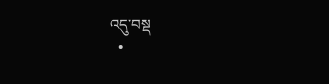འདུ་བསྡ
  •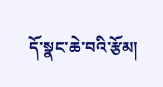དོ་སྣང་ཆེ་བའི་རྩོམ།